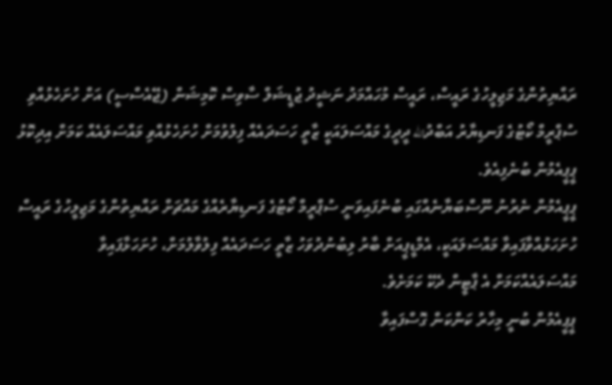ރައްޔިތުންގެ މަޖިލީހުގެ ރައީސް، ރައީސް މުހައްމަދު ނަޝީދު ޖުޑީޝަލް ސާވިސް ކޮމިޝަން (ޖޭއެސްސީ) އަށް ހުށަހެޅުއްވި ސުޕްރީމް ކޯޓުގެ ފަނޑިޔާރު އަބްދުالله ދީދީގެ މައްސަލައަކީ ޒާތީ ހަސަދައެއް ފިލުވުމަށް ހުށަހެޅުއްވި މައްސަލައެއް ކަމަށް އިދިކޮޅު ޕީޕީއެމުން ބުނެފިއެވެ.
ޕީޕީއެމުން ނެރުނު ނޫސްބަޔާނެއްގައި ބުނެފައިވަނީ ސުޕްރީމް ކޯޓުގެ ފަނޑިޔާރެއްގެ މައްޗަށް ރައްޔިތުންގެ މަޖިލީހުގެ ރައީސް ހުށަހަޅުއްވާފައިވާ މައްސަލައަކީ، އެމްޑީޕީއަށް ބާރު ލިބުނުދުވަހު ޒާތީ ހަސަދައެއް ފިލުވާލުމަށް، ހުށަހަޅާފައިވާ މައްސަލައެއްކަމަށް އެ ޕާޓީން ދެކޭ ކަމަށެވެ.
ޕީޕީއެމުން ބުނީ މިހާރު ކަންކަން ގޮސްފައިވާ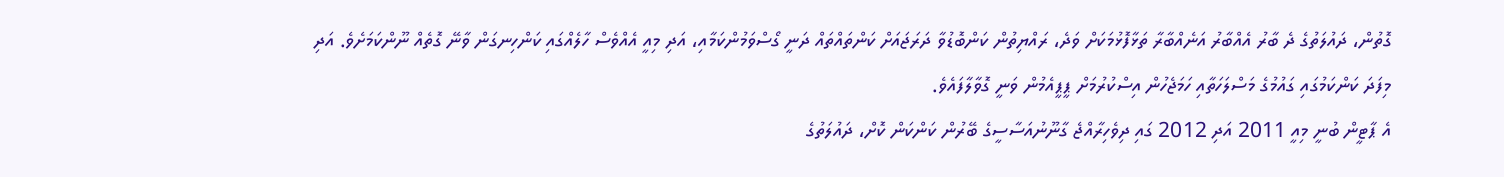ގޮތުން، ދައުލަތުގެ ދެ ބާރު އެއްބާރު އަނެއްބާރާ ތަޅާފޮޅުމަކަށް ވަދެ، ރައްޔިތުން ކަންބޮޑުވާ ދަރަޖައަށް ކަންތައްތައް ދަނީ ގޯސްވަމުންކަމާއި، އަދި މިއީ އެއްވެސް ހާލެއްގައި ކަންހިނގަން ވާނޭ ގޮތެއް ނޫންކަމަށެވެ. އަދި މިފަދަ ކަންކަމުގައި ގައުމުގެ މަސްލަހަތާއި ހަމަޖެހުން އިސްކުރުމަށް ޕީޕީއެމުން ވަނީ ގޮވާލާފައެވެ.
އެ ޕާޓީން ބުނީ މިއީ 2011 އަދި 2012 ގައި ދިވެހިރާއްޖެ ގާނޫނުއަސާސީގެ ބޭރުން ކަންކަން ކޮށް، ދައުލަތުގެ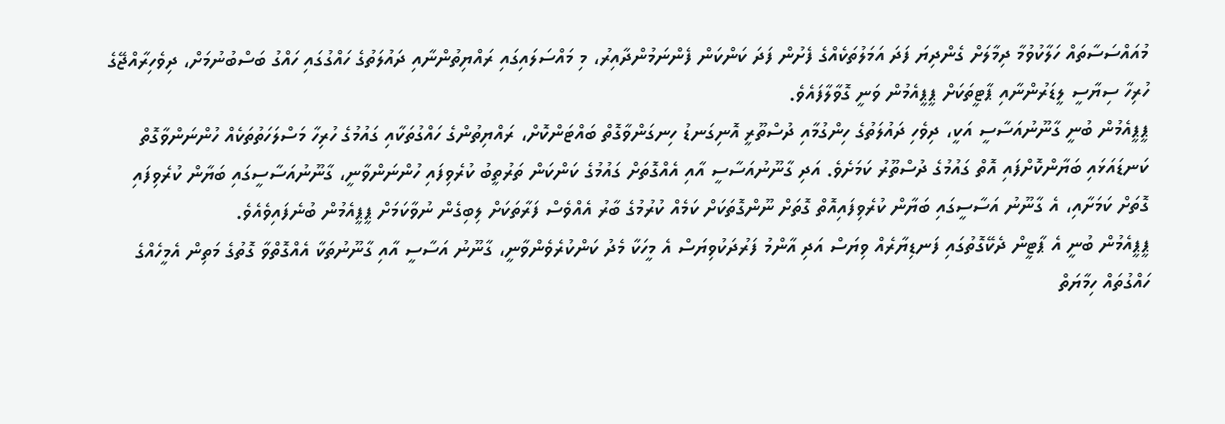މުއައްސަސާތައް ހަލާކުވުމާ ދިމާލަށް ގެންދިޔަ ފަދަ އަމަލުތަކެއްގެ ފެށުން ފަދަ ކަންކަން ފެންނަމުންދާއިރު، މި މައްސަލައިގައި ރައްޔިތުންނާއި ދައުލަތުގެ ހައްގުގައި ހައްގު ބަސްބުނުމަށް، ދިވެހިރާއްޖޭގެ ހުރިހާ ސިޔާސީ ލީޑަރުންނާއި ޕާޓީތަކަށް ޕީޕީއެމުން ވަނީ ގޮވާލާފައެވެ.
ޕީޕީއެމުން ބުނީ ގާނޫނުއަސާސީ އަކީ، ދިވެހި ދައުލަތުގެ ހިންގުމާއި ދުސްތޫރީ އޮނިގަނޑު ހިނގަންވާގޮތް ބައްޓަންކޮށް، ރައްޔިތުންގެ ހައްގުތަކާއި ގައުމުގެ ހުރިހާ މަސްލަހަތުތަކެއް ހުންނަންވާގޮތް ކަނޑައަޅައި ބަޔާންކޮށްފައި އޮތް ގައުމުގެ ދުސްތޫރު ކަމަށެވެ. އަދި ގާނޫނުއަސާސީ އާއި އެއްގޮތަށް ގައުމުގެ ކަންކަން ތަރުތީބު ކުރެވިފައި ހުންނަންވާނީ، ގާނޫނުއަސާސީގައި ބަޔާން ކުރެވިފައި ގޮތަށް ކަމަށާއި، އެ ގާނޫނު އަސާސީގައި ބަޔާން ކުރެވިފައިއޮތް ގޮތަށް ނޫންގޮތަކަށް ކަމެއް ކުރުމުގެ ބާރު އެއްވެސް ފަރާތަކަށް ލިބިގެން ނުވާކަމަށް ޕީޕީއެމުން ބުނެފައިވެއެވެ.
ޕީޕީއެމުން ބުނީ އެ ޕާޓީން ދެކޭގޮތުގައި ފަނޑިޔާރެއް ވިޔަސް އަދި އާންމު ފަރުދަކުވިޔަސް އެ މީހަކާ މެދު ކަންކުރެވެންވާނީ، ގާނޫނު އަސާސީ އާއި ގާނޫނުތަކާ އެއްގޮތްވާ ގޮތުގެ މަތިން އެމީހެއްގެ ހައްގުތައް ހިމާޔަތް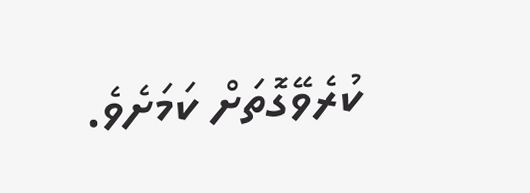ކުރެވޭގޮތަށް ކަމަށެވެ.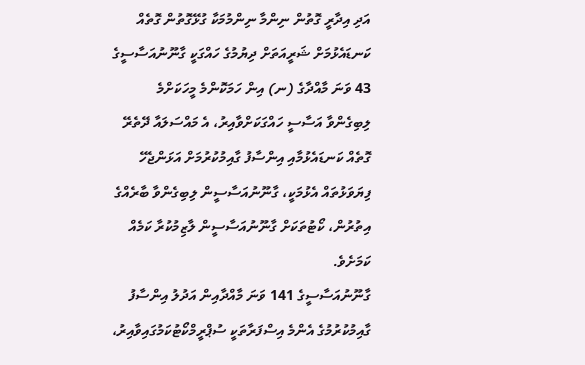އަދި އިދާރީ ގޮތުން ނިންމާ ނިންމުމަކާ ގުޅޭގޮތުން ގޮތެއް ކަނޑައެޅުމަށް ޝަރީއަތަށް ދިޔުމުގެ ހައްގަކީ ގާނޫނުއަސާސީގެ 43 ވަނަ މާއްދާގެ (ނ) އިން ހަމަކޮންމެ މީހަކަށްމެ ލިބިގެންވާ އަސާސީ ހައްގަކަށްވާއިރު، އެ މައްސަލައާ ދޭތެރޭ ގޮތެއް ކަނޑައެޅުމާއި އިންސާފު ގާއިމުކުރުމަށް އަޅަންޖެހޭ ފިޔަވަޅުތައް އެޅުމަކީ، ގާނޫނުއަސާސީން ލިބިގެންވާ ބާރެއްގެ އިތުރުން، ކޯޓުތަކަށް ގާނޫނުއަސާސީން ލާޒިމުކުރާ ކަމެއް ކަމަށެވެ.
ގާނޫނުއަސާސީގެ 141 ވަނަ މާއްދާއިން އަދުލު އިންސާފު ގާއިމުކުރުމުގެ އެންމެ އިސްފަރާތަކީ ސުޕްރީމްކޯޓުކަމުގައިވާއިރު،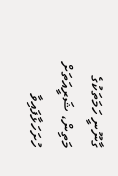ގާނޫނީ ހަމަތަކުގެ މަތިން، ޝަރީއަތަށް ހުށަހަޅާފައިވާ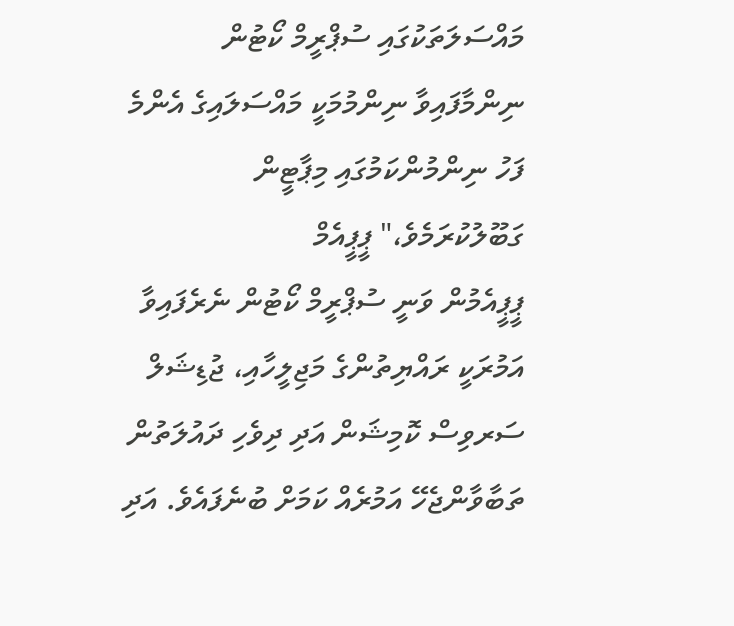މައްސަލަތަކުގައި ސުޕްރީމް ކޯޓުން ނިންމާފައިވާ ނިންމުމަކީ މައްސަލައިގެ އެންމެ ފަހު ނިންމުންކަމުގައި މިޕާޓީން ގަބޫލުކުރަމެވެ،" ޕީޕީއެމް
ޕީޕީއެމުން ވަނީ ސުޕްރީމް ކޯޓުން ނެރެފައިވާ އަމުރަކީ ރައްޔިތުންގެ މަޖިލީހާއި، ޖުޑިޝަލް ސަރވިސް ކޮމިޝަން އަދި ދިވެހި ދައުލަތުން ތަބާވާންޖެހޭ އަމުރެއް ކަމަށް ބުނެފައެވެ. އަދި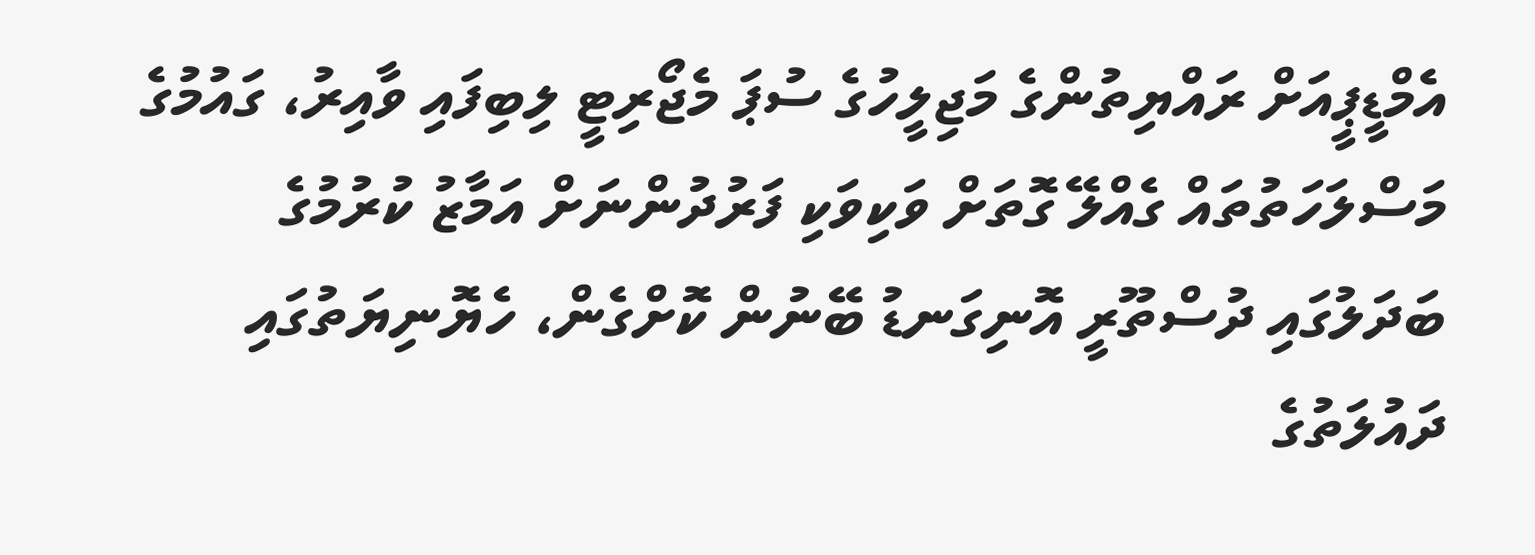އެމްޑީޕީއަށް ރައްޔިތުންގެ މަޖިލީހުގެ ސުޕަ މެޖޯރިޓީ ލިބިފައި ވާއިރު، ގައުމުގެ މަސްލަހަތުތައް ގެއްލޭ ގޮތަށް ވަކިވަކި ފަރުދުންނަށް އަމާޒު ކުރުމުގެ ބަދަލުގައި ދުސްތޫރީ އޮނިގަނޑު ބޭނުން ކޮށްގެން، ހެޔޮނިޔަތުގައި ދައުލަތުގެ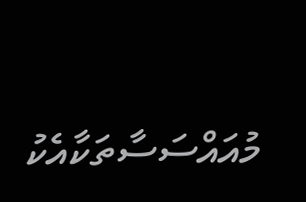މުއައްސަސާތަކާއެކު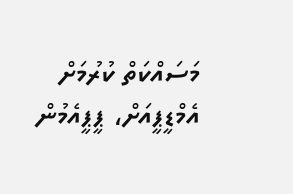މަސައްކަތް ކުރުމަށް އެމްޑީޕީއަށް، ޕީޕީއެމުން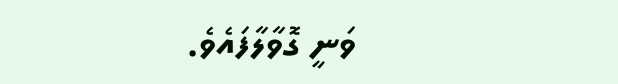ވަނީ ގޮވާލާފައެވެ.